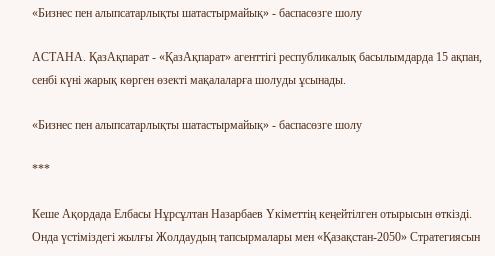«Бизнес пен алыпсатарлықты шатастырмайық» - баспасөзге шолу

АСТАНА. ҚазАқпарат - «ҚазАқпарат» агенттігі республикалық басылымдарда 15 ақпан, сенбі күні жарық көрген өзекті мақалаларға шолуды ұсынады.

«Бизнес пен алыпсатарлықты шатастырмайық» - баспасөзге шолу

***

Кеше Ақордада Елбасы Нұрсұлтан Назарбаев Үкіметтің кеңейтілген отырысын өткізді. Онда үстіміздегі жылғы Жолдаудың тапсырмалары мен «Қазақстан-2050» Стратегиясын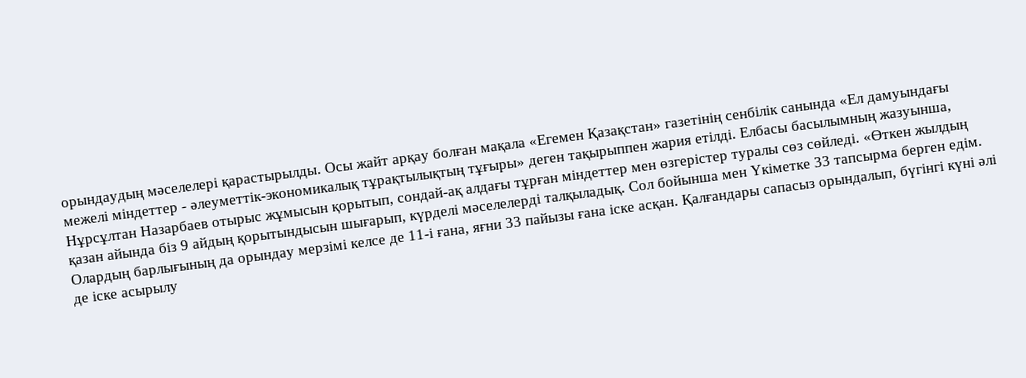орындаудың мәселелері қарастырылды. Осы жайт арқау болған мақала «Егемен Қазақстан» газетінің сенбілік санында «Ел дамуындағы межелі міндеттер - әлеуметтік-экономикалық тұрақтылықтың тұғыры» деген тақырыппен жария етілді. Елбасы басылымның жазуынша, Нұрсұлтан Назарбаев отырыс жұмысын қорытып, сондай-ақ алдағы тұрған міндеттер мен өзгерістер туралы сөз сөйледі. «Өткен жылдың қазан айында біз 9 айдың қорытындысын шығарып, күрделі мәселелерді талқыладық. Сол бойынша мен Үкіметке 33 тапсырма берген едім. Олардың барлығының да орындау мерзімі келсе де 11-і ғана, яғни 33 пайызы ғана іске асқан. Қалғандары сапасыз орындалып, бүгінгі күні әлі де іске асырылу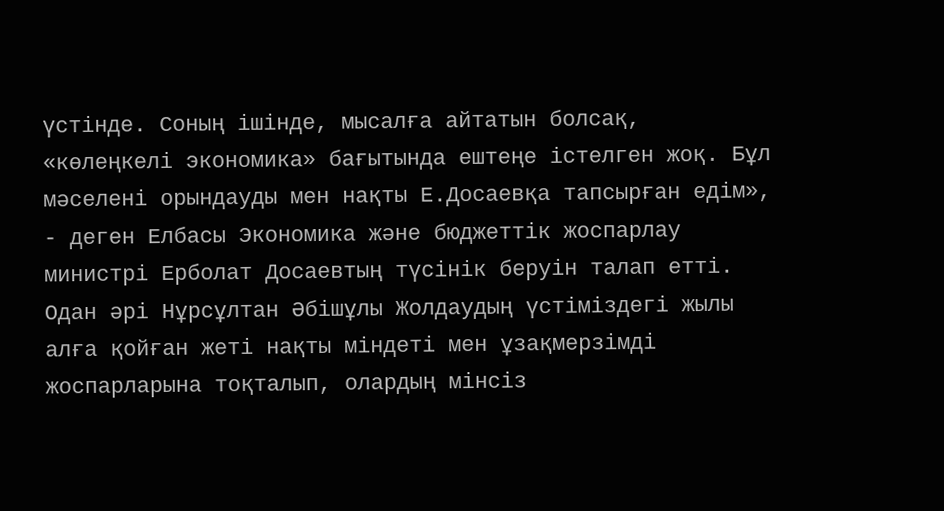үстінде. Соның ішінде, мысалға айтатын болсақ, «көлеңкелі экономика» бағытында ештеңе істелген жоқ. Бұл мәселені орындауды мен нақты Е.Досаевқа тапсырған едім», - деген Елбасы Экономика және бюджеттік жоспарлау министрі Ерболат Досаевтың түсінік беруін талап етті. Одан әрі Нұрсұлтан Әбішұлы Жолдаудың үстіміздегі жылы алға қойған жеті нақты міндеті мен ұзақмерзімді жоспарларына тоқталып, олардың мінсіз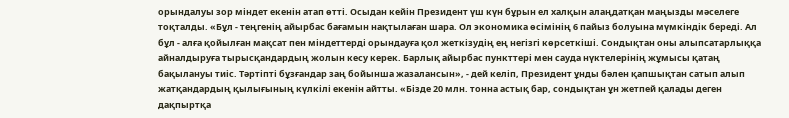орындалуы зор міндет екенін атап өтті. Осыдан кейін Президент үш күн бұрын ел халқын алаңдатқан маңызды мәселеге тоқталды. «Бұл - теңгенің айырбас бағамын нақтылаған шара. Ол экономика өсімінің 6 пайыз болуына мүмкіндік береді. Ал бұл - алға қойылған мақсат пен міндеттерді орындауға қол жеткізудің ең негізгі көрсеткіші. Сондықтан оны алыпсатарлыққа айналдыруға тырысқандардың жолын кесу керек. Барлық айырбас пункттері мен сауда нүктелерінің жұмысы қатаң бақылануы тиіс. Тәртіпті бұзғандар заң бойынша жазалансын», - дей келіп, Президент ұнды бәлен қапшықтан сатып алып жатқандардың қылығының күлкілі екенін айтты. «Бізде 20 млн. тонна астық бар, сондықтан ұн жетпей қалады деген дақпыртқа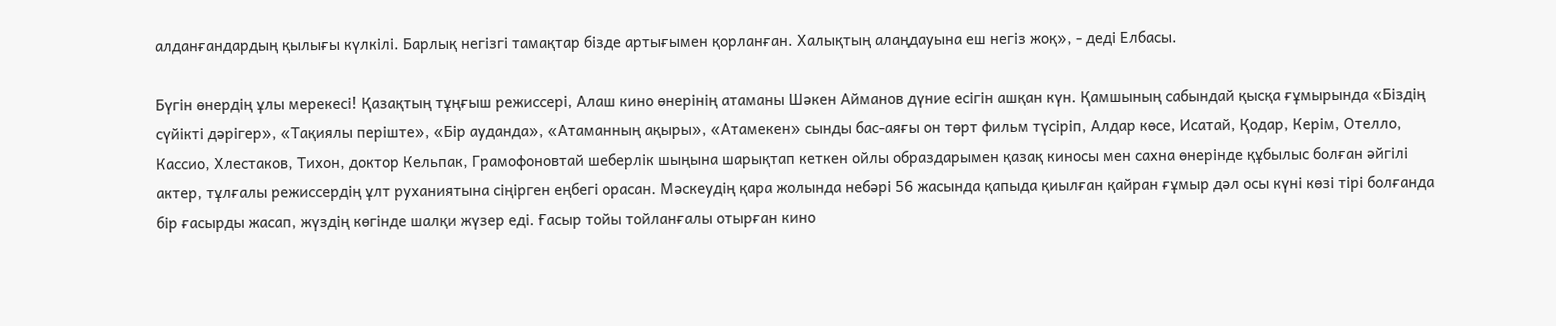алданғандардың қылығы күлкілі. Барлық негізгі тамақтар бізде артығымен қорланған. Халықтың алаңдауына еш негіз жоқ», - деді Елбасы.

Бүгін өнердің ұлы мерекесі! Қазақтың тұңғыш режиссері, Алаш кино өнерінің атаманы Шәкен Айманов дүние есігін ашқан күн. Қамшының сабындай қысқа ғұмырында «Біздің сүйікті дәрігер», «Тақиялы періште», «Бір ауданда», «Атаманның ақыры», «Атамекен» сынды бас-аяғы он төрт фильм түсіріп, Алдар көсе, Исатай, Қодар, Керім, Отелло, Кассио, Хлестаков, Тихон, доктор Кельпак, Грамофоновтай шеберлік шыңына шарықтап кеткен ойлы образдарымен қазақ киносы мен сахна өнерінде құбылыс болған әйгілі актер, тұлғалы режиссердің ұлт руханиятына сіңірген еңбегі орасан. Мәскеудің қара жолында небәрі 56 жасында қапыда қиылған қайран ғұмыр дәл осы күні көзі тірі болғанда бір ғасырды жасап, жүздің көгінде шалқи жүзер еді. Ғасыр тойы тойланғалы отырған кино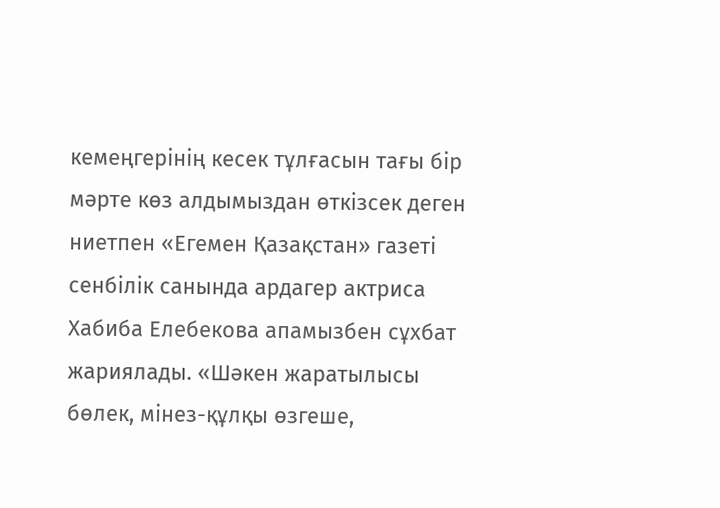кемеңгерінің кесек тұлғасын тағы бір мәрте көз алдымыздан өткізсек деген ниетпен «Егемен Қазақстан» газеті сенбілік санында ардагер актриса Хабиба Елебекова апамызбен сұхбат жариялады. «Шәкен жаратылысы бөлек, мінез-құлқы өзгеше,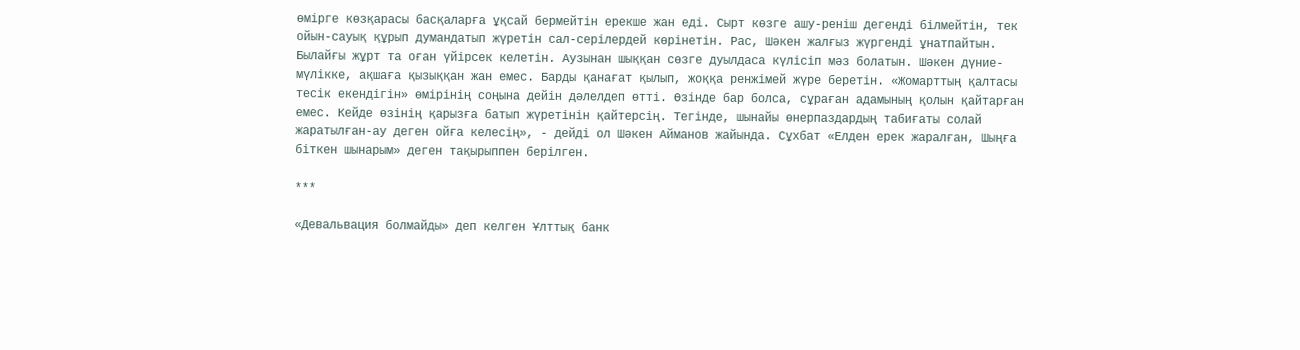өмірге көзқарасы басқаларға ұқсай бермейтін ерекше жан еді. Сырт көзге ашу-реніш дегенді білмейтін, тек ойын-сауық құрып думандатып жүретін сал-серілердей көрінетін. Рас, Шәкен жалғыз жүргенді ұнатпайтын. Былайғы жұрт та оған үйірсек келетін. Аузынан шыққан сөзге дуылдаса күлісіп мәз болатын. Шәкен дүние-мүлікке, ақшаға қызыққан жан емес. Барды қанағат қылып, жоққа ренжімей жүре беретін. «Жомарттың қалтасы тесік екендігін» өмірінің соңына дейін дәлелдеп өтті. Өзінде бар болса, сұраған адамының қолын қайтарған емес. Кейде өзінің қарызға батып жүретінін қайтерсің. Тегінде, шынайы өнерпаздардың табиғаты солай жаратылған-ау деген ойға келесің», - дейді ол Шәкен Айманов жайында. Сұхбат «Елден ерек жаралған, Шыңға біткен шынарым» деген тақырыппен берілген.

***

«Девальвация болмайды» деп келген Ұлттық банк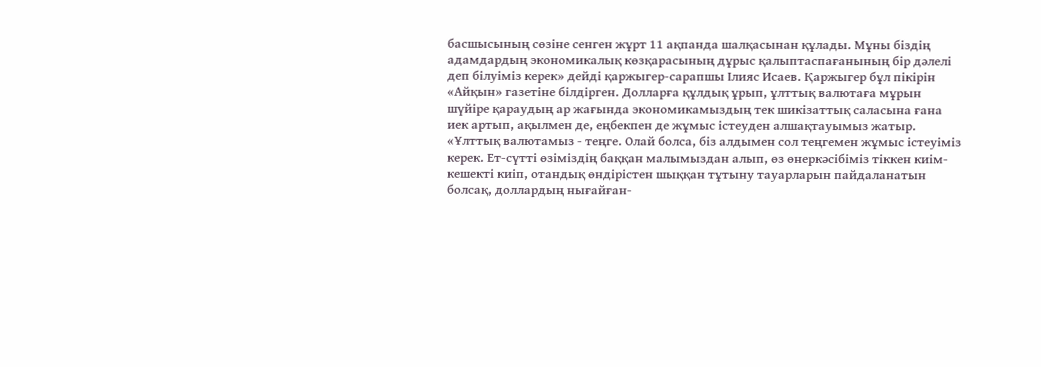басшысының сөзіне сенген жұрт 11 ақпанда шалқасынан құлады. Мұны біздің адамдардың экономикалық көзқарасының дұрыс қалыптаспағанының бір дәлелі деп білуіміз керек» дейді қаржыгер-сарапшы Ілияс Исаев. Қаржыгер бұл пікірін «Айқын» газетіне білдірген. Долларға құлдық ұрып, ұлттық валютаға мұрын шүйіре қараудың ар жағында экономикамыздың тек шикізаттық саласына ғана иек артып, ақылмен де, еңбекпен де жұмыс істеуден алшақтауымыз жатыр. «Ұлттық валютамыз - теңге. Олай болса, біз алдымен сол теңгемен жұмыс істеуіміз керек. Ет-сүтті өзіміздің баққан малымыздан алып, өз өнеркәсібіміз тіккен киім-кешекті киіп, отандық өндірістен шыққан тұтыну тауарларын пайдаланатын болсақ, доллардың нығайған-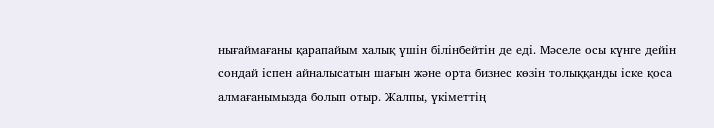нығаймағаны қарапайым халық үшін білінбейтін де еді. Мәселе осы күнге дейін сондай іспен айналысатын шағын және орта бизнес көзін толыққанды іске қоса алмағанымызда болып отыр. Жалпы, үкіметтің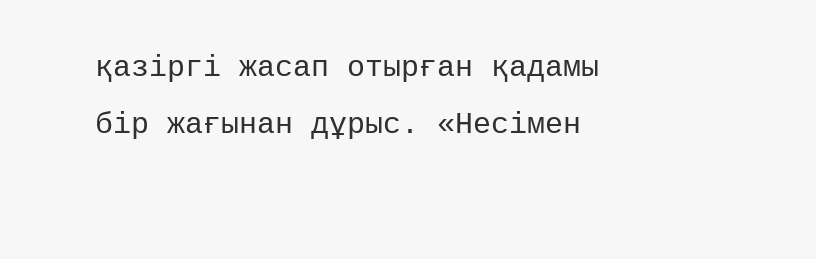қазіргі жасап отырған қадамы бір жағынан дұрыс. «Несімен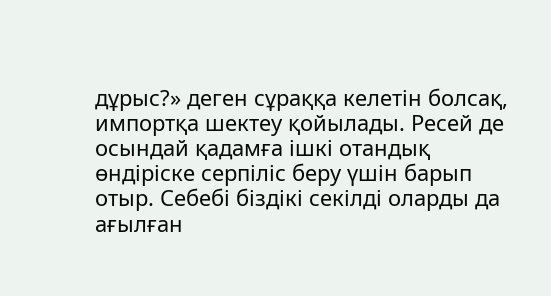дұрыс?» деген сұраққа келетін болсақ, импортқа шектеу қойылады. Ресей де осындай қадамға ішкі отандық өндіріске серпіліс беру үшін барып отыр. Себебі біздікі секілді оларды да ағылған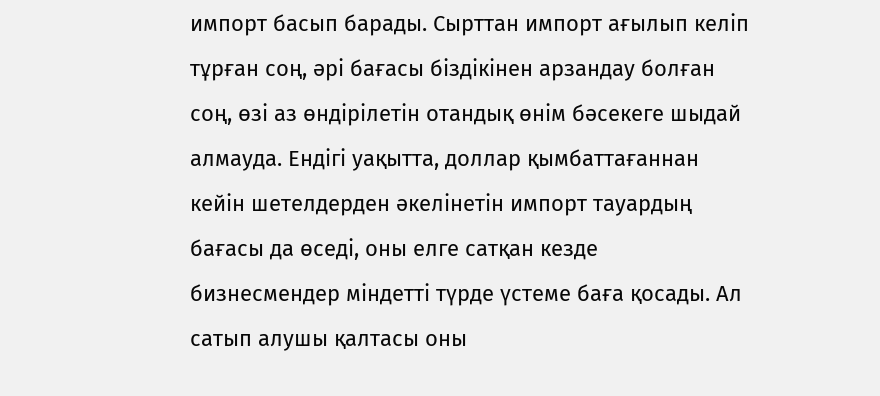импорт басып барады. Сырттан импорт ағылып келіп тұрған соң, әрі бағасы біздікінен арзандау болған соң, өзі аз өндірілетін отандық өнім бәсекеге шыдай алмауда. Ендігі уақытта, доллар қымбаттағаннан кейін шетелдерден әкелінетін импорт тауардың бағасы да өседі, оны елге сатқан кезде бизнесмендер міндетті түрде үстеме баға қосады. Ал сатып алушы қалтасы оны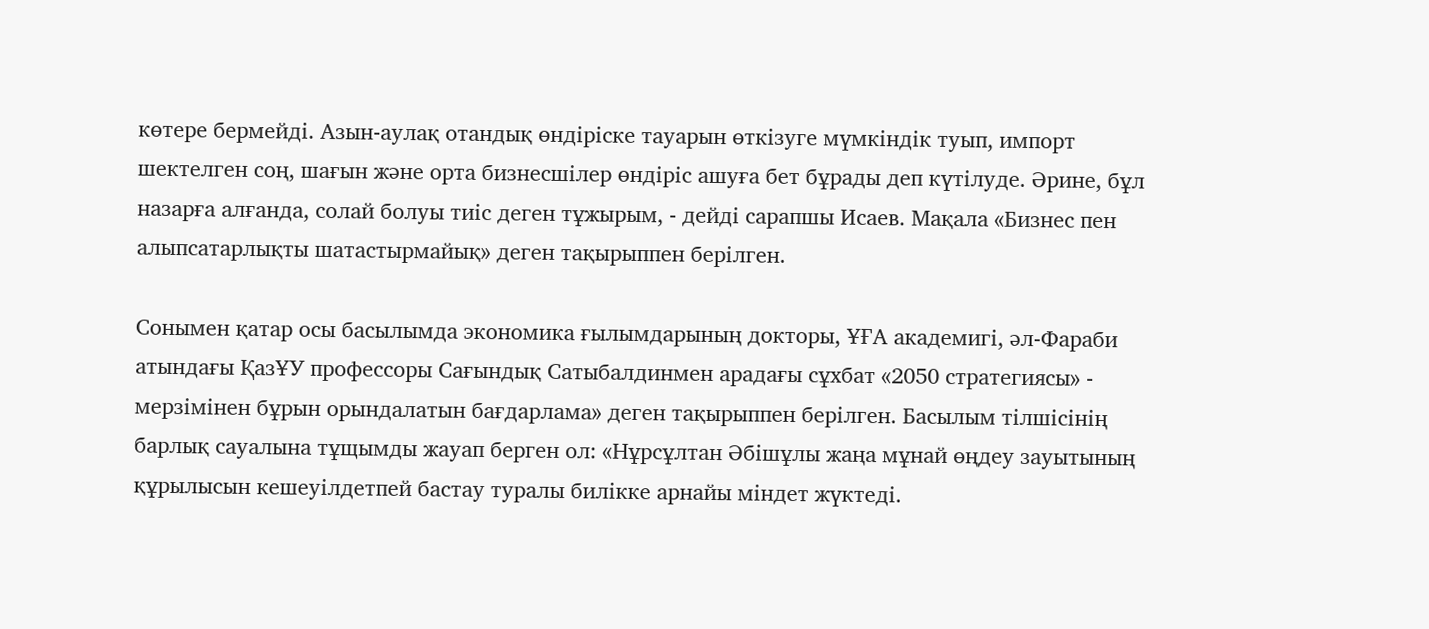көтере бермейді. Азын-аулақ отандық өндіріске тауарын өткізуге мүмкіндік туып, импорт шектелген соң, шағын және орта бизнесшілер өндіріс ашуға бет бұрады деп күтілуде. Әрине, бұл назарға алғанда, солай болуы тиіс деген тұжырым, - дейді сарапшы Исаев. Мақала «Бизнес пен алыпсатарлықты шатастырмайық» деген тақырыппен берілген.

Сонымен қатар осы басылымда экономика ғылымдарының докторы, ҰҒА академигі, әл-Фараби атындағы ҚазҰУ профессоры Сағындық Сатыбалдинмен арадағы сұхбат «2050 стратегиясы» - мерзімінен бұрын орындалатын бағдарлама» деген тақырыппен берілген. Басылым тілшісінің барлық сауалына тұщымды жауап берген ол: «Нұрсұлтан Әбішұлы жаңа мұнай өңдеу зауытының құрылысын кешеуілдетпей бастау туралы билікке арнайы міндет жүктеді.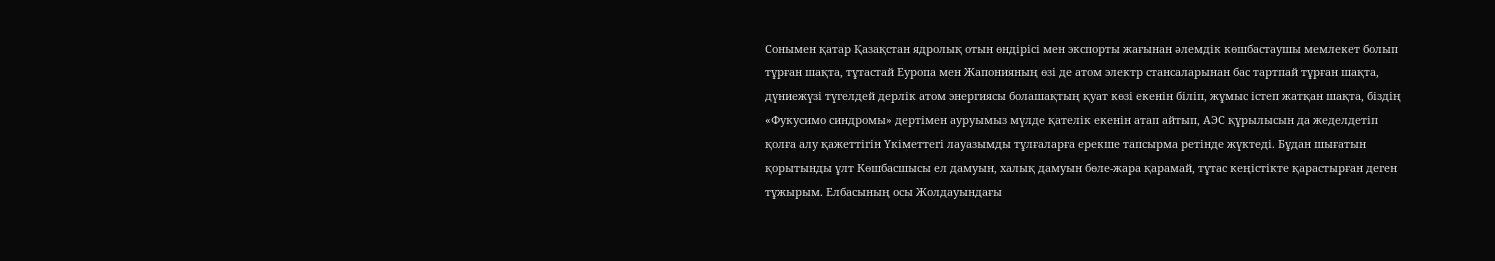Сонымен қатар Қазақстан ядролық отын өндірісі мен экспорты жағынан әлемдік көшбастаушы мемлекет болып тұрған шақта, тұтастай Еуропа мен Жапонияның өзі де атом электр стансаларынан бас тартпай тұрған шақта, дүниежүзі түгелдей дерлік атом энергиясы болашақтың қуат көзі екенін біліп, жұмыс істеп жатқан шақта, біздің «Фукусимо синдромы» дертімен ауруымыз мүлде қателік екенін атап айтып, АЭС құрылысын да жеделдетіп қолға алу қажеттігін Үкіметтегі лауазымды тұлғаларға ерекше тапсырма ретінде жүктеді. Бұдан шығатын қорытынды ұлт Көшбасшысы ел дамуын, халық дамуын бөле-жара қарамай, тұтас кеңістікте қарастырған деген тұжырым. Елбасының осы Жолдауындағы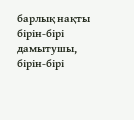барлық нақты бірін-бірі дамытушы, бірін-бірі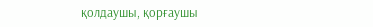қолдаушы, қорғаушы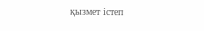қызмет істеп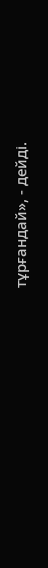тұрғандай», - дейді.